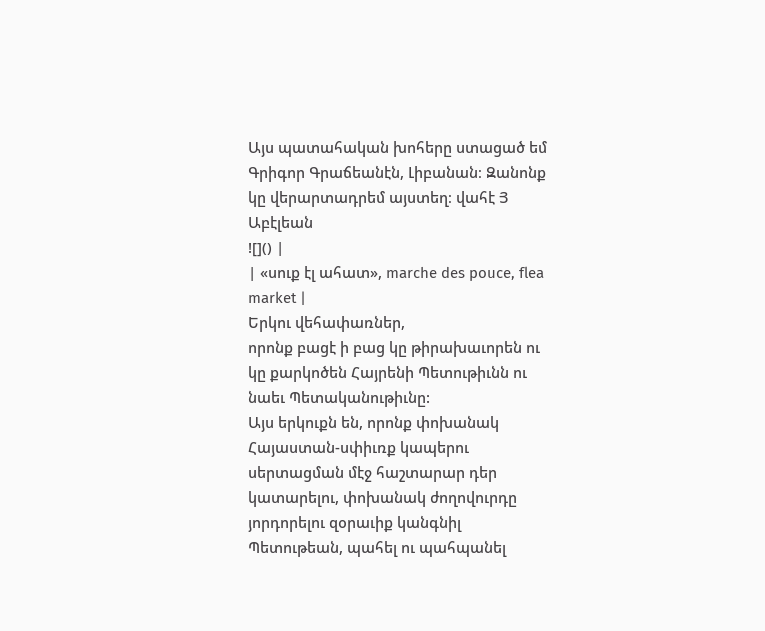Այս պատահական խոհերը ստացած եմ Գրիգոր Գրաճեանէն, Լիբանան։ Զանոնք կը վերարտադրեմ այստեղ։ վահէ Յ Աբէլեան
![]() |
| «սուք էլ ահատ», marche des pouce, flea market |
Երկու վեհափառներ,
որոնք բացէ ի բաց կը թիրախաւորեն ու կը քարկոծեն Հայրենի Պետութիւնն ու նաեւ Պետականութիւնը:
Այս երկուքն են, որոնք փոխանակ Հայաստան-սփիւռք կապերու սերտացման մէջ հաշտարար դեր կատարելու, փոխանակ ժողովուրդը յորդորելու զօրաւիք կանգնիլ Պետութեան, պահել ու պահպանել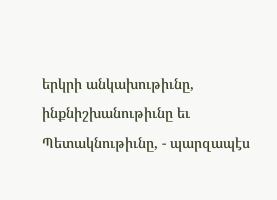երկրի անկախութիւնը, ինքնիշխանութիւնը եւ Պետակնութիւնը, - պարզապէս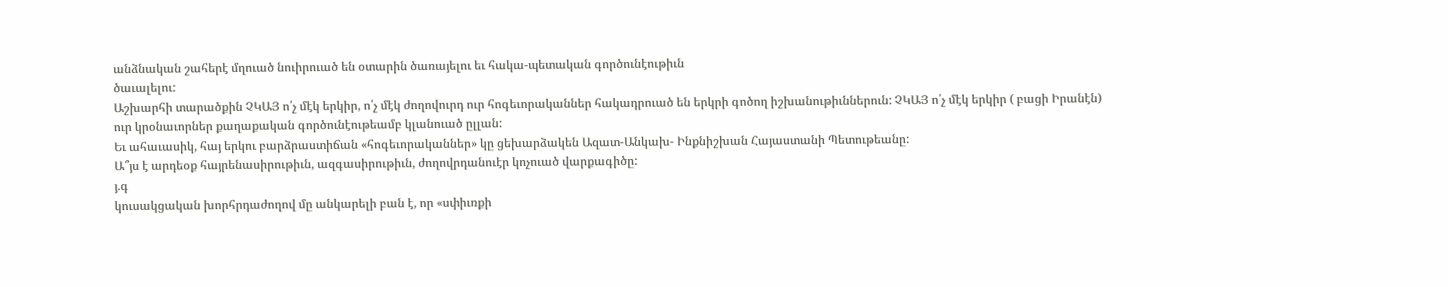անձնական շահերէ մղուած նուիրուած են օտարին ծառայելու եւ հակա-պետական գործունէութիւն
ծաւալելու:
Աշխարհի տարածքին ՉԿԱՅ ո՛չ մէկ երկիր, ո՛չ մէկ ժողովուրդ ուր հոգեւորականներ հակադրուած են երկրի գոծող իշխանութիւններուն: ՉԿԱՅ ո՛չ մէկ երկիր ( բացի Իրանէն) ուր կրօնաւորներ քաղաքական գործունէութեամբ կլանուած ըլլան:
Եւ ահաւասիկ, հայ երկու բարձրաստիճան «հոգեւորականներ» կը ցեխարձակեն Ազատ-Անկախ- Ինքնիշխան Հայաստանի Պետութեանը:
Ա՞յս է արդեօք հայրենասիրութիւն, ազգասիրութիւն, ժողովրդանուէր կոչուած վարքագիծը:
յ.գ
կուսակցական խորհրդաժողով մը անկարելի բան է, որ «սփիւռքի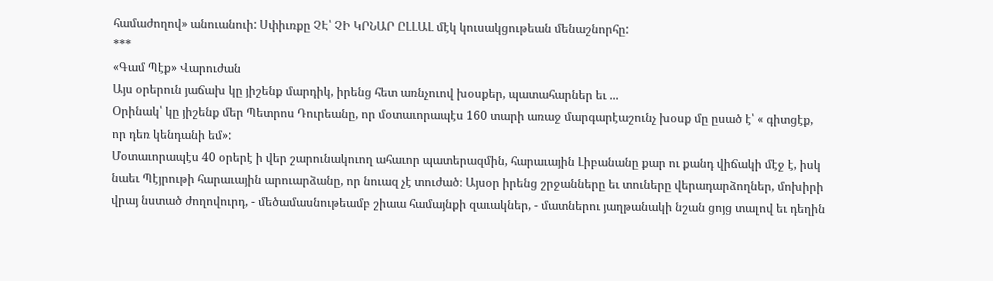համաժողով» անուանուի: Սփիւռքը ՉԷ՝ ՉԻ ԿՐՆԱՐ ԸԼԼԱԼ մէկ կուսակցութեան մենաշնորհը:
***
«Գամ Պէք» Վարուժան
Այս օրերուն յաճախ կը յիշենք մարդիկ, իրենց հետ առնչուով խօսքեր, պատահարներ եւ ...
Օրինակ՝ կը յիշենք մեր Պետրոս Դուրեանը, որ մօտաւորապէս 160 տարի առաջ մարգարէաշունչ խօսք մը ըսած է՝ « գիտցէք, որ դեռ կենդանի եմ»:
Մօտաւորապէս 40 օրերէ ի վեր շարունակուող ահաւոր պատերազմին, հարաւային Լիբանանը քար ու քանդ վիճակի մէջ է, իսկ նաեւ Պէյրութի հարաւային արուարձանը, որ նուազ չէ տուժած։ Այսօր իրենց շրջանները եւ տուները վերադարձողներ, մոխիրի վրայ նստած ժողովուրդ, - մեծամասնութեամբ շիաա համայնքի զաւակներ, - մատներու յաղթանակի նշան ցոյց տալով եւ դեղին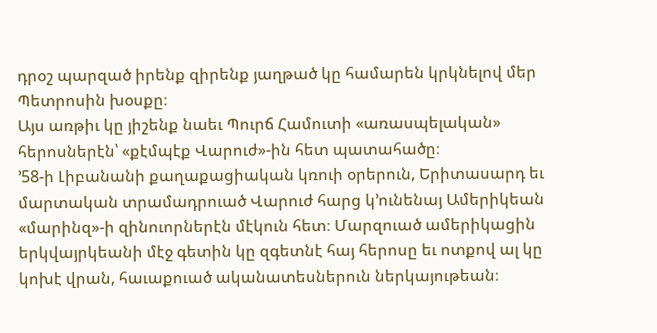դրօշ պարզած իրենք զիրենք յաղթած կը համարեն կրկնելով մեր Պետրոսին խօսքը։
Այս առթիւ կը յիշենք նաեւ Պուրճ Համուտի «առասպելական» հերոսներէն՝ «քէմպէք Վարուժ»-ին հետ պատահածը։
՚58-ի Լիբանանի քաղաքացիական կռուի օրերուն, Երիտասարդ եւ մարտական տրամադրուած Վարուժ հարց կ՚ունենայ Ամերիկեան «մարինզ»-ի զինուորներէն մէկուն հետ։ Մարզուած ամերիկացին երկվայրկեանի մէջ գետին կը զգետնէ հայ հերոսը եւ ոտքով ալ կը կոխէ վրան, հաւաքուած ականատեսներուն ներկայութեան։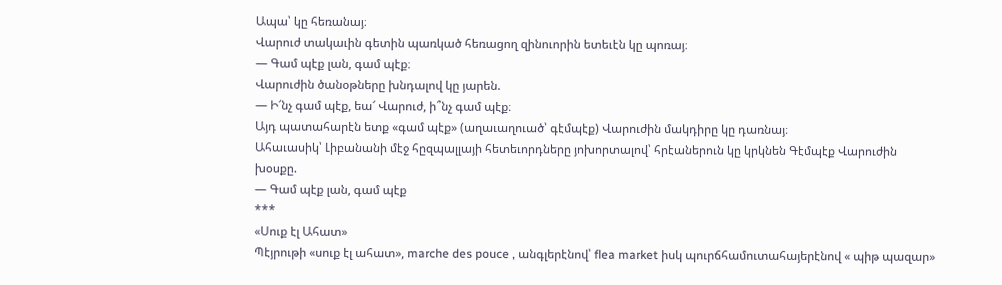Ապա՝ կը հեռանայ։
Վարուժ տակաւին գետին պառկած հեռացող զինուորին ետեւէն կը պոռայ։
— Գամ պէք լան, գամ պէք։
Վարուժին ծանօթները խնդալով կը յարեն.
— Ի՜նչ գամ պէք, եա՜ Վարուժ, ի՞նչ գամ պէք։
Այդ պատահարէն ետք «գամ պէք» (աղաւաղուած՝ գէմպէք) Վարուժին մակդիրը կը դառնայ։
Ահաւասիկ՝ Լիբանանի մէջ հըզպալլայի հետեւորդները յոխորտալով՝ հրէաներուն կը կրկնեն Գէմպէք Վարուժին խօսքը.
— Գամ պէք լան, գամ պէք
***
«Սուք էլ Ահատ»
Պէյրութի «սուք էլ ահատ», marche des pouce , անգլերէնով՝ flea market իսկ պուրճհամուտահայերէնով « պիթ պազար»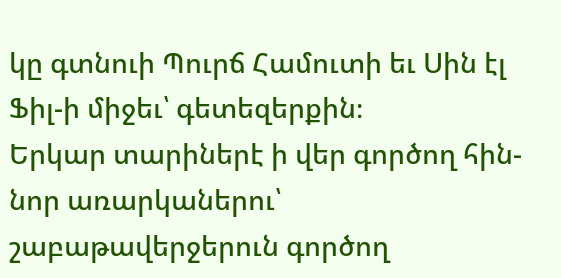կը գտնուի Պուրճ Համուտի եւ Սին էլ Ֆիլ-ի միջեւ՝ գետեզերքին։
Երկար տարիներէ ի վեր գործող հին-նոր առարկաներու՝ շաբաթավերջերուն գործող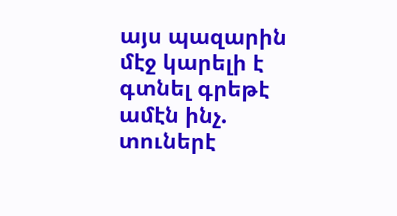այս պազարին մէջ կարելի է գտնել գրեթէ ամէն ինչ. տուներէ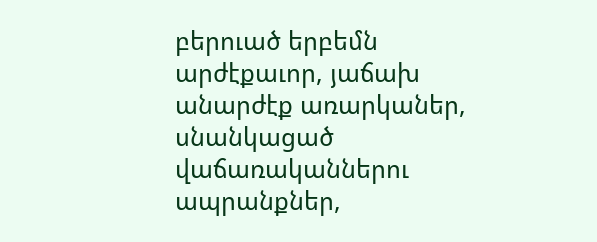բերուած երբեմն արժէքաւոր, յաճախ անարժէք առարկաներ, սնանկացած վաճառականներու ապրանքներ,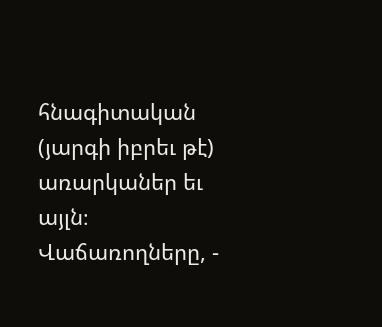հնագիտական (յարգի իբրեւ թէ) առարկաներ եւ այլն։
Վաճառողները, -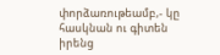փորձառութեամբ,- կը հասկնան ու գիտեն իրենց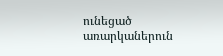ունեցած առարկաներուն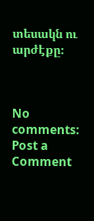տեսակն ու արժէքը։



No comments:
Post a Comment